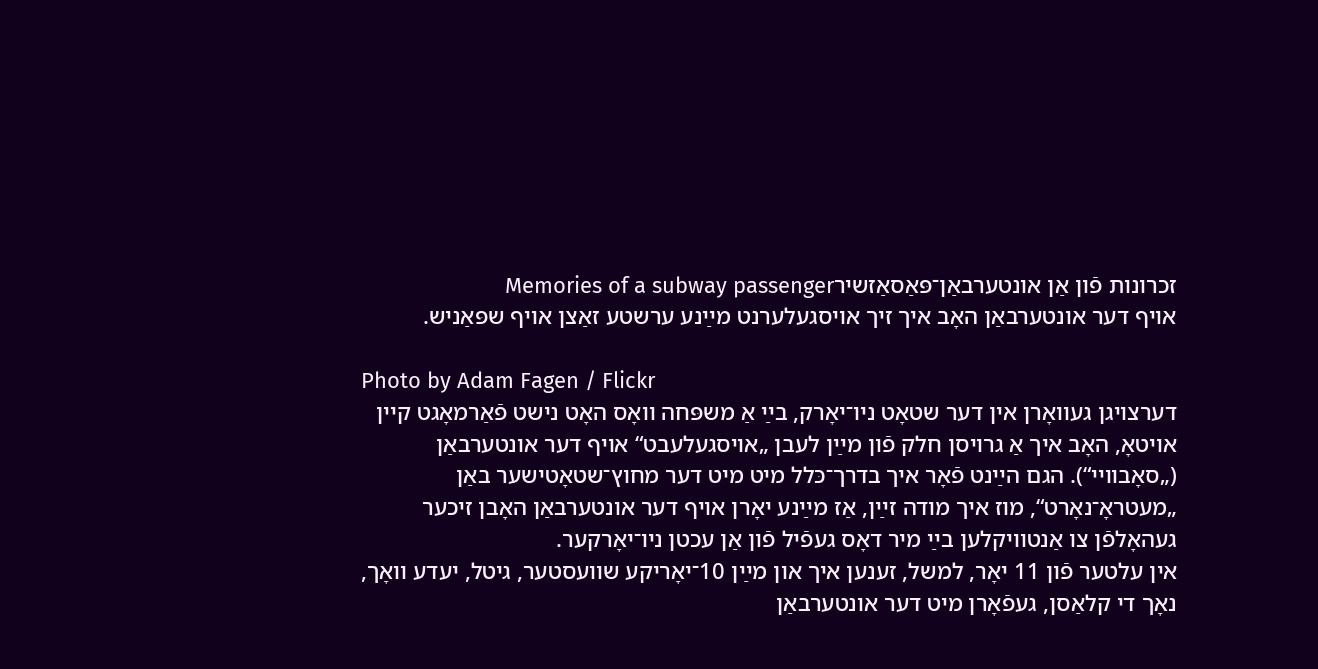זכרונות פֿון אַן אונטערבאַן־פּאַסאַזשירMemories of a subway passenger
אויף דער אונטערבאַן האָב איך זיך אויסגעלערנט מײַנע ערשטע זאַצן אויף שפּאַניש.

Photo by Adam Fagen / Flickr
דערצויגן געוואָרן אין דער שטאָט ניו־יאָרק, בײַ אַ משפּחה וואָס האָט נישט פֿאַרמאָגט קיין אויטאָ, האָב איך אַ גרויסן חלק פֿון מײַן לעבן „אויסגעלעבט“ אויף דער אונטערבאַן („סאָבוויי“). הגם הײַנט פֿאָר איך בדרך־כּלל מיט מיט דער מחוץ־שטאָטישער באַן „מעטראָ־נאָרט“, מוז איך מודה זײַן, אַז מײַנע יאָרן אויף דער אונטערבאַן האָבן זיכער געהאָלפֿן צו אַנטוויקלען בײַ מיר דאָס געפֿיל פֿון אַן עכטן ניו־יאָרקער.
אין עלטער פֿון 11 יאָר, למשל, זענען איך און מײַן 10־יאָריקע שוועסטער, גיטל, יעדע וואָך, נאָך די קלאַסן, געפֿאָרן מיט דער אונטערבאַן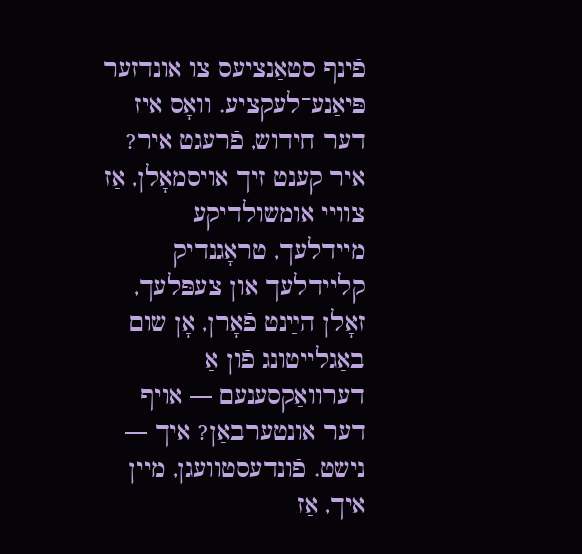פֿינף סטאַנציעס צו אונדזער פּיאַנע־לעקציע. וואָס איז דער חידוש, פֿרעגט איר? איר קענט זיך אויסמאָלן, אַז צוויי אומשולדיקע מיידלעך, טראָגנדיק קליידלעך און צעפּלעך, זאָלן הײַנט פֿאָרן, אָן שום באַגלייטונג פֿון אַ דערוואַקסענעם — אויף דער אונטערבאַן? איך — נישט. פֿונדעסטוועגן, מיין איך, אַז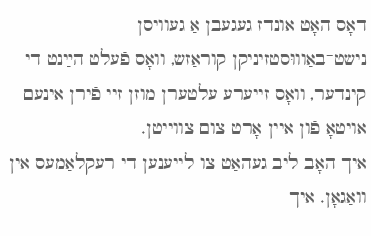דאָס האָט אונדז געגעבן אַ געוויסן נישט־באַוווּסטזיניקן קוראַזש, וואָס פֿעלט הײַנט די קינדער, וואָס זייערע עלטערן מוזן זיי פֿירן אינעם אויטאָ פֿון איין אָרט צום צווייטן.
איך האָב ליב געהאַט צו לייענען די רעקלאַמעס אין וואַגאָן. איך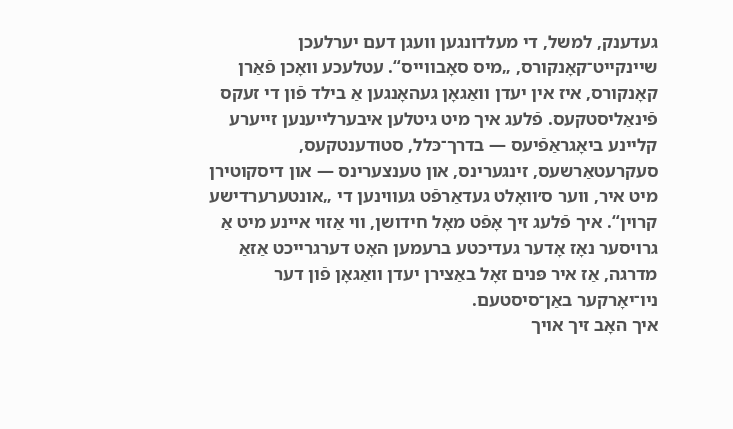געדענק, למשל, די מעלדונגען וועגן דעם יערלעכן שיינקייט־קאָנקורס, „מיס סאָבווייס“. עטלעכע וואָכן פֿאַרן קאָנקורס, איז אין יעדן וואַגאָן געהאָנגען אַ בילד פֿון די זעקס פֿינאַליסטקעס. פֿלעג איך מיט גיטלען איבערלייענען זייערע קליינע ביאָגראַפֿיעס — בדרך־כּלל, סטודענטקעס, סעקרעטאַרשעס, זינגערינס, און טענצערינס — און דיסקוטירן מיט איר, ווער ס׳וואָלט געדאַרפֿט געווינען די „אונטערערדישע קרוין“. איך פֿלעג זיך אָפֿט מאָל חידושן, ווי אַזוי איינע מיט אַ גרויסער נאָז אָדער געדיכטע ברעמען האָט דערגרייכט אַזאַ מדרגה, אַז איר פּנים זאָל באַצירן יעדן וואַגאָן פֿון דער ניו־יאָרקער באַן־סיסטעם.
איך האָב זיך אויך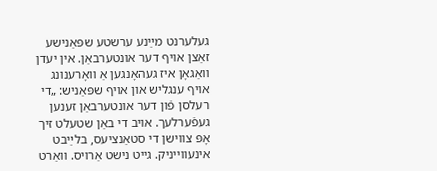געלערנט מײַנע ערשטע שפּאַנישע זאַצן אויף דער אונטערבאַן. אין יעדן וואַגאָן איז געהאָנגען אַ וואָרענונג אויף ענגליש און אויף שפּאַניש: „די רעלסן פֿון דער אונטערבאַן זענען געפֿערלעך. אויב די באַן שטעלט זיך אָפּ צווישן די סטאַנציעס, בלײַבט אינעווייניק. גייט נישט אַרויס. וואַרט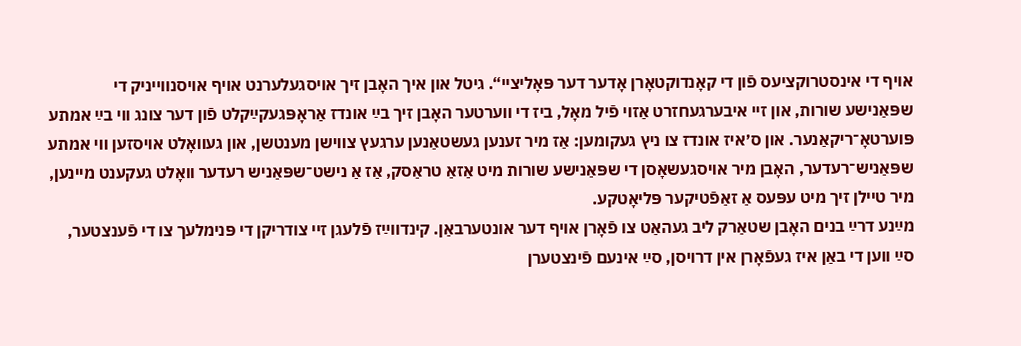אויף די אינסטרוקציעס פֿון די קאָנדוקטאָרן אָדער דער פּאָליציי“. גיטל און איך האָבן זיך אויסגעלערנט אויף אויסנווייניק די שפּאַנישע שורות, און זיי איבערגעחזרט אַזוי פֿיל מאָל, ביז די ווערטער האָבן זיך בײַ אונדז אַראָפּגעקײַקלט פֿון דער צונג ווי בײַ אמתע פּוערטאָ־ריקאַנער. און ס׳איז אונדז צו ניץ געקומען: אַז מיר זענען געשטאַנען ערגעץ צווישן מענטשן, און געוואָלט אויסזען ווי אמתע שפּאַניש־רעדער, האָבן מיר אויסגעשאָסן די שפּאַנישע שורות מיט אַזאַ טראַסק, אַז אַ נישט־שפּאַניש רעדער וואָלט געקענט מיינען, מיר טיילן זיך מיט עפּעס אַ זאַפֿטיקער פּליאָטקע.
מײַנע דרײַ בנים האָבן שטאַרק ליב געהאַט צו פֿאָרן אויף דער אונטערבאַן. קינדווײַז פֿלעגן זיי צודריקן די פּנימלעך צו די פֿענצטער, סײַ ווען די באַן איז געפֿאָרן אין דרויסן, סײַ אינעם פֿינצטערן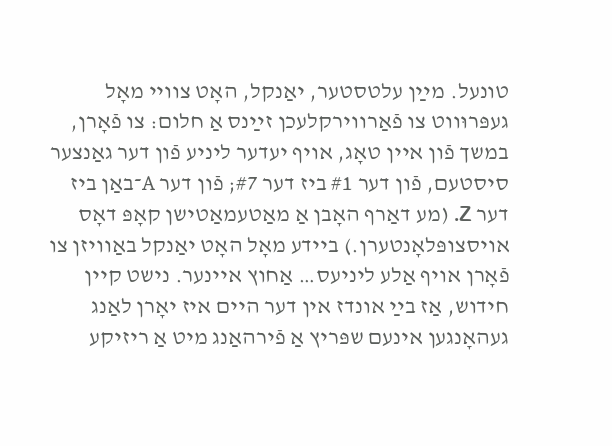טונעל. מײַן עלטסטער, יאַנקל, האָט צוויי מאָל געפּרוּווט צו פֿאַרווירקלעכן זײַנס אַ חלום: צו פֿאָרן, במשך פֿון איין טאָג, אויף יעדער ליניע פֿון דער גאַנצער סיסטעם, פֿון דער #1 ביז דער #7; פֿון דער A־באַן ביז דער Z. (מע דאַרף האָבן אַ מאַטעמאַטישן קאָפּ דאָס אויסצופּלאָנטערן.) ביידע מאָל האָט יאַנקל באַוויזן צו פֿאָרן אויף אַלע ליניעס… אַחוץ איינער. נישט קיין חידוש, אַז בײַ אונדז אין דער היים איז יאָרן לאַנג געהאָנגען אינעם שפּריץ אַ פֿירהאַנג מיט אַ ריזיקע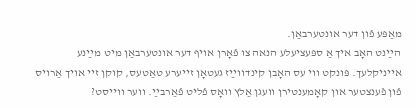מאַפּע פֿון דער אונטערבאַן.
הײַנט האָב איך אַ ספּעציעלע הנאה צו פֿאָרן אויף דער אונטערבאַן מיט מײַנע אייניקלעך. פּונקט ווי עס האָבן קינדווײַז געטאָן זייערע טאַטעס, קוקן זיי אויך אַרויס פֿון פֿענצטער און קאָמענטירן וועגן אַלץ וואָס פֿליט פֿאַרבײַ. ווער ווייסט?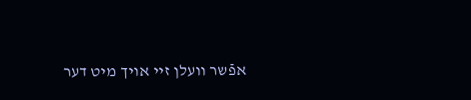אפֿשר וועלן זיי אויך מיט דער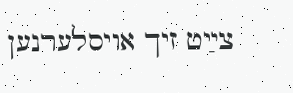צײַט זיך אויסלערנען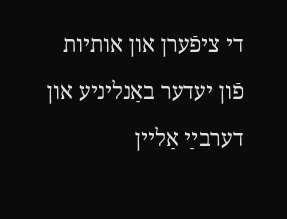די ציפֿערן און אותיות פֿון יעדער באַנליניע און דערבײַ אַליין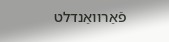פֿאַרוואַנדלט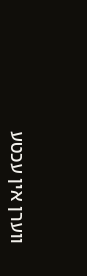ווערן אין עכטע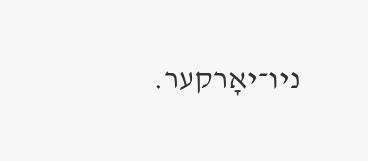ניו־יאָרקער.